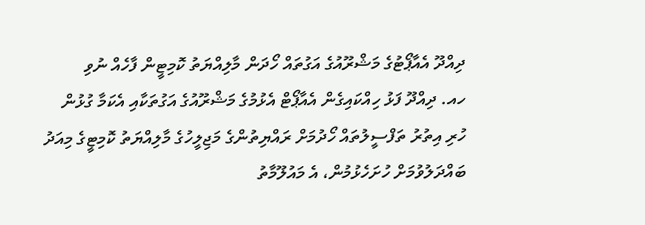ދިއްދޫ އެއާޕޯޓުގެ މަޝްރޫއުގެ އަގުތައް ހޯދަން މާލިއްޔަތު ކޮމިޓީން ފާހެއް ނުވި
ހއ. ދިއްދޫ ފަޅު ހިއްކައިގެން އެއާޕޯޓް އެޅުމުގެ މަޝްރޫއުގެ އަގުތަކާއި އެކަމާ ގުޅުން ހުރި އިތުރު ތަފްސީލުތައް ހޯދުމަށް ރައްޔިތުންގެ މަޖިލީހުގެ މާލިއްޔަތު ކޮމިޓީގެ މިއަދު ބައްދަލުވުމަށް ހުށަހެޅުމުން، އެ މައުލޫމާތު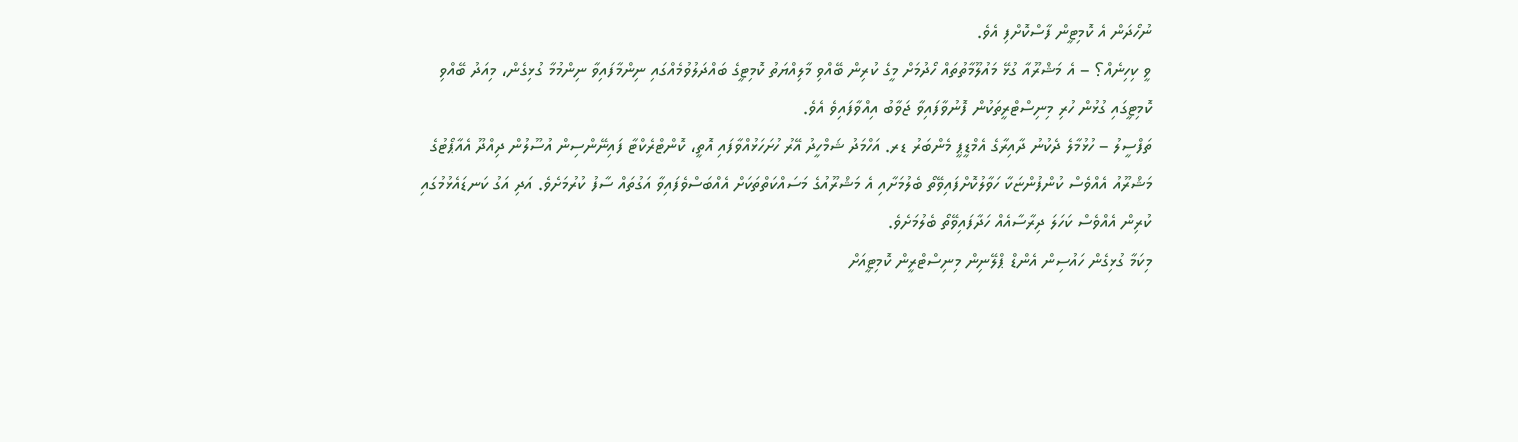ނުހޯދަން އެ ކޮމިޓީން ފާސްކޮށްފި އެވެ.
ވީ ކިހިނެއް؟ – އެ މަޝްރޫއާ ގުޅޭ މައުލޫމާތުތައް ހޯދުމަށް މީގެ ކުރިން ބޭއްވި މާލިއްޔަތު ކޮމިޓީގެ ބައްދަލުވުމެއްގައި ނިންމާފައިވާ ނިންމުމާ ގުޅިގެން، މިއަދު ބޭއްވި ކޮމިޓީގައި ގުޅުން ހުރި މިނިސްޓްރީތަކުން ފޮނުވާފައިވާ ޖަވާބު އިއްވާފައިވެ އެވެ.
ތަފްސީލު – ހުޅުމާލެ ދެކުނު ދާއިރާގެ އެމްޑީޕީ މެންބަރު ޑރ. އަހްމަދު ޝަމްހީދު އޭރު ހުށަހަޅުއްވާފައި އޮތީ، ކޮންޓްރެކްޓާ ފައިނޭންސިން އުސޫލުން ދިއްދޫ އެއާޕޯޓުގެ މަޝްރޫއު އެއްވެސް ކުންފުންޏަކާ ހަވާލުކޮށްފައިވޭތޯ ބެލުމަށާއި އެ މަޝްރޫއުގެ މަސައްކަތްތަކަށް އެއްބަސްވެފައިވާ އަގުތައް ސާފު ކުރުމަށެވެ. އަދި އަގު ކަނޑައެޅުމުގައި ކުރިން އެއްވެސް ކަހަލަ ދިރާސާއެއް ހަދާފައިވޭތޯ ބެލުމަށެވެ.
މިކަމާ ގުޅިގެން ހައުސިން އެންޑް ޕްލޭނިން މިނިސްޓްރީން ކޮމިޓީއަށް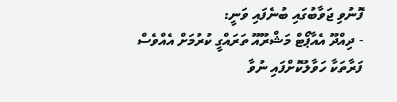ފޮނުވި ޖަވާބުގައި ބުނެފައި ވަނީ:
- ދިއްދޫ އެއާޕޯޓް މަޝްރޫއޫ ތަރައްގީ ކުރުމަށް އެއްވެސް ފަރާތަކާ ހަވާލުކޮށްފައި ނުވާ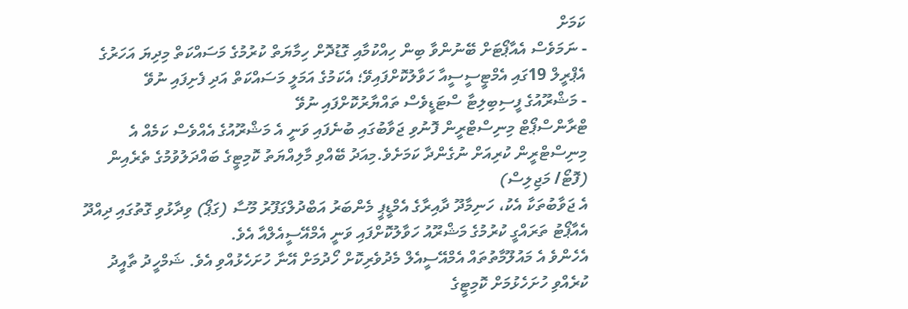ކަމަށް
- ނަމަވެސް އެއާޕޯޓަށް ބޭނުންވާ ބިން ހިއްކުމާއި ގޮޑުދޮށް ހިމާޔަތް ކުރުމުގެ މަސައްކަތް މިދިޔަ އަހަރުގެ އެޕްރީލް 19ގައި އެމްޓީސީސީއާ ހަވާލުކޮށްފައިވޭ؛ އެކަމުގެ އަމަލީ މަސައްކަތް އަދި ފެށިފައި ނުވޭ
- މަޝްރޫއުގެ ފީސިބިލިޓާ ސްޓަޑީވެސް ތައްޔާރުކޮށްފައި ނުވޭ
ޓްރާންސްޕޯޓް މިނިސްޓްރީން ފޮނުވި ޖަވާބުގައި ބުނެފައި ވަނީ އެ މަޝްރޫއުގެ އެއްވެސް ކަމެއް އެ މިނިސްޓްރީން ކުރިއަށް ނުގެންދާ ކަމަށެވެ.މިއަދު ބޭއްވި މާލިއްޔަތު ކޮމިޓީގެ ބައްދަލުވުމުގެ ތެރެއިން (ފޮޓޯ/ މަޖިލިސް)
އެ ޖަވާބުތަކާ އެކު، ހަނިމާދޫ ދާއިރާގެ އެމްޑީޕީ މެންބަރު އަބްދުލްގަފޫރު މޫސާ (ގަޕޯ) ވިދާޅުވި ގޮތުގައި ދިއްދޫ އެއާޕޯޓު ތަރައްގީ ކުރުމުގެ މަޝްރޫއު ހަވާލުކޮށްފައި ވަނީ އެމްއޭސީއެލްއާ އެވެ.
އެހެންވެ އެ މައުލޫމާތުތައް އެމްއޭސީއެލް މެދުވެރިކޮށް ހޯދުމަށް އޭނާ ހުށަހެޅުއްވި އެވެ. ޝަމްހީދު ތާއީދު ކުރެއްވި ހުށަހެޅުމަށް ކޮމިޓީގެ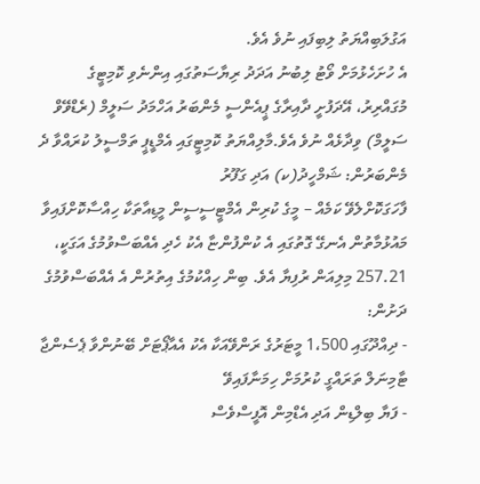އަގުލަބިއްޔަތު ލިބިފައި ނުވެ އެވެ.
އެ ހުށަހެޅުމަށް ވޯޓު ލިބުނު އަދަދު ރިޔާސަތުގައި އިންނެވި ކޮމިޓީގެ މުގައްރިރު، އޭދަފުށީ ދާއިރާގެ ޕީއެންސީ މެންބަރު އަހްމަދު ސަލީމް (ރެޑްވޭވް ސަލީމް) ވިދާޅެއް ނުވެ އެވެ.މާލިއްޔަތު ކޮމިޓީގައި އެމްޑީޕީ ތަމްސީލު ކުރައްވާ ދެ މެންބަރުން: ޝަމްހީދު(ކ) އަދި ގަފޫރު
ފާހަގަކޮށްލެވޭ ކަމެއް – މީގެ ކުރިން އެމްޓީސީސީން މީޑިއާތަކާ ހިއްސާކޮށްފައިވާ މައުޅުމާތުން އެނގޭ ގޮތުގައި އެ ކުންފުންޏާ އެކު ހެދި އެއްބަސްވުމުގެ އަގަކީ، 257.21 މިލިއަން ރުފިޔާ އެވެ. ބިން ހިއްކުމުގެ އިތުރުން އެ އެއްބަސްވުމުގެ ދަށުން:
- ދިއްދޫގައި 1،500 މީޓަރުގެ ރަންވޭއަކާ އެކު އެއާޕޯޓަށް ބޭނުންވާ ޕެސެންޖާ ޓާމިނަލް ތަރައްގީ ކުރުމަށް ހިމަނާފައިވޭ
- ފަޔާ ބިލްޑިން އަދި އެޑްމިން އޮފީސްވެސް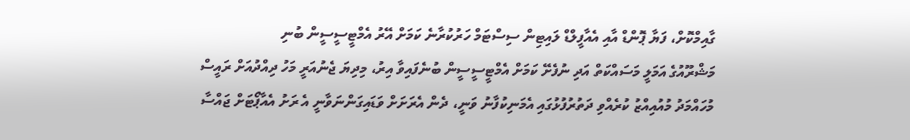ގާއިމްކޮށް، ފަޔާ ޕޮންޑް އާއި އެއާފީލްޑް ލައިޓިން ސިސްޓަމް ހަރުކުރާނެ ކަމަށް އޭރު އެމްޓީސީސީން ބުނި
މަޝްރޫއުގެ އަމަލީ މަސައްކަތް އަދި ނުފެށޭ ކަމަށް އެމްޓީސީސީން ބުނެފައިވާ އިރު، މިދިޔަ ޖެނުއަރީ މަހު ދިއްދުއަށް ރައީސް މުހައްމަދު މުއުއިއްޒު ކުރެއްވި ދަތުރުފުޅުގައި އެމަނިކުފާނު ވަނީ، ދެން އެރަށަށް ވަޑައިގަންނަވާނީ އެ ރަށު އެއާޕޯޓަށް ޖައްސާ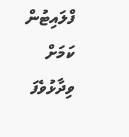ފްލައިޓުން ކަމަށް ވިދާޅުވެފަ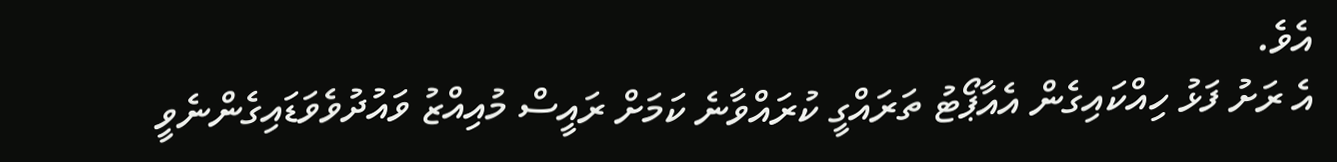އެވެ.
އެ ރަށު ފަޅު ހިއްކައިގެން އެއާޕޯޓު ތަރައްގީ ކުރައްވާނެ ކަމަށް ރައީސް މުއިއްޒު ވައުދުވެވަޑައިގެންނެވީ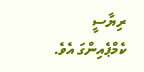ރިޔާސީ ކެމްޕެއިންގަ އެވެ.